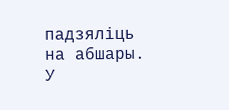падзяліць на абшары. У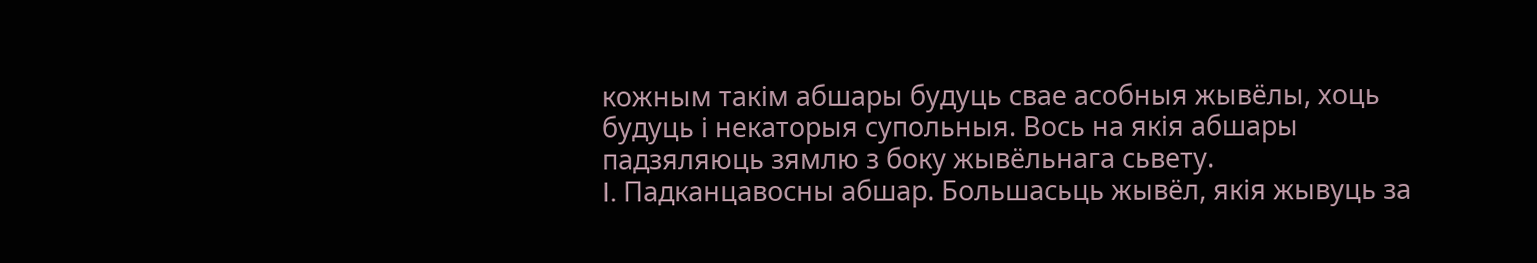кожным такім абшары будуць свае асобныя жывёлы, хоць будуць і некаторыя супольныя. Вось на якія абшары падзяляюць зямлю з боку жывёльнага сьвету.
I. Падканцавосны абшар. Большасьць жывёл, якія жывуць за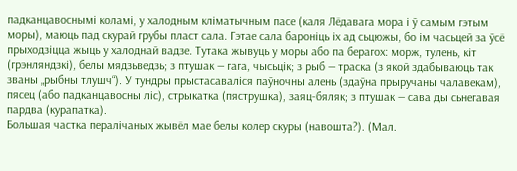падканцавоснымі коламі, у халодным кліматычным пасе (каля Лёдавага мора і ў самым гэтым моры), маюць пад скурай грубы пласт сала. Гэтае сала бароніць іх ад сьцюжы, бо ім часьцей за ўсё прыходзіцца жыць у халоднай вадзе. Тутака жывуць у моры або па берагох: морж, тулень, кіт (грэнляндзкі), белы мядзьведзь; з птушак — гага, чысьцік; з рыб — траска (з якой здабываюць так званы „рыбны тлушч“). У тундры прыстасаваліся паўночны алень (здаўна прыручаны чалавекам), пясец (або падканцавосны ліс), стрыкатка (пяструшка), заяц-бяляк; з птушак — сава ды сьнегавая пардва (курапатка).
Большая частка пералічаных жывёл мае белы колер скуры (навошта?). (Мал.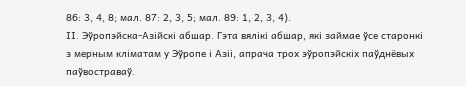86: 3, 4, 8; мал. 87: 2, 3, 5; мал. 89: 1, 2, 3, 4).
ІІ. Эўропэйска-Азійскі абшар. Гэта вялікі абшар, які займае ўсе старонкі з мерным кліматам у Эўропе і Азіі, апрача трох эўропэйскіх паўднёвых паўвостраваў.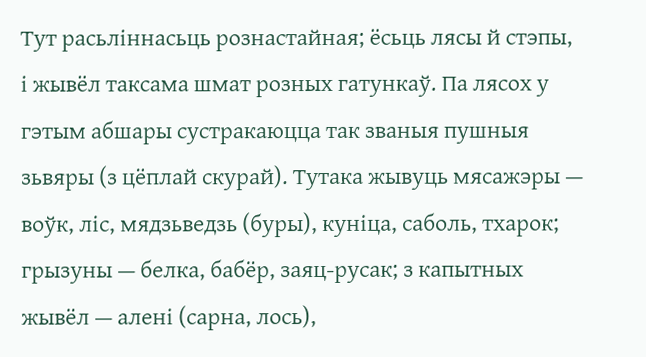Тут расьліннасьць рознастайная; ёсьць лясы й стэпы, і жывёл таксама шмат розных гатункаў. Па лясох у гэтым абшары сустракаюцца так званыя пушныя зьвяры (з цёплай скурай). Тутака жывуць мясажэры — воўк, ліс, мядзьведзь (буры), куніца, саболь, тхарок; грызуны — белка, бабёр, заяц-русак; з капытных жывёл — алені (сарна, лось),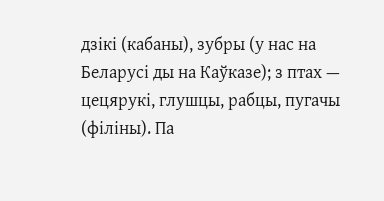дзікі (кабаны), зубры (у нас на Беларусі ды на Каўказе); з птах — цецярукі, глушцы, рабцы, пугачы (філіны). Па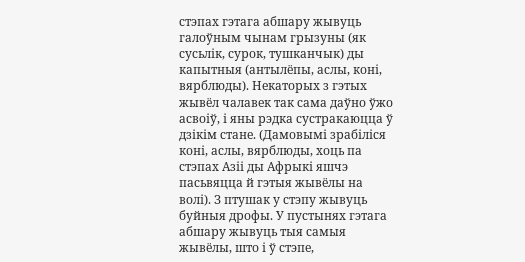стэпах гэтага абшару жывуць галоўным чынам грызуны (як сусьлік, сурок, тушканчык) ды капытныя (антылёпы, аслы, коні, вярблюды). Некаторых з гэтых жывёл чалавек так сама даўно ўжо асвоіў, і яны рэдка сустракаюцца ў дзікім стане. (Дамовымі зрабіліся коні, аслы, вярблюды, хоць па стэпах Азіі ды Афрыкі яшчэ пасьвяцца й гэтыя жывёлы на волі). З птушак у стэпу жывуць буйныя дрофы. У пустынях гэтага абшару жывуць тыя самыя жывёлы, што і ў стэпе,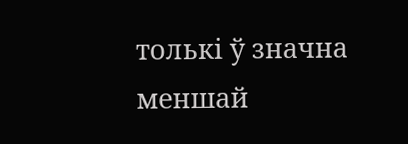толькі ў значна меншай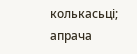колькасьці; апрача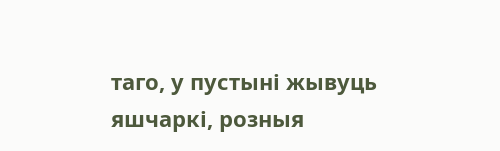таго, у пустыні жывуць яшчаркі, розныя